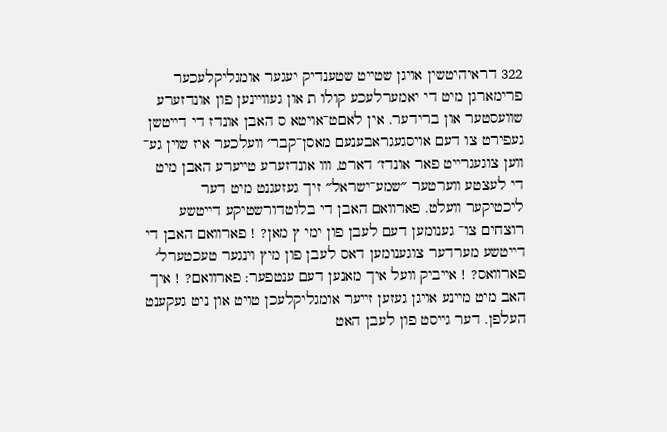322 דראיהיטשין אויגן שטײט שטענדיק יעגער אומגליקלעכער פרימארגן מיט די יאמערלעכע קולו ת און געװײנען פון אונדזערע שװעסטער און ברידער. אין לאםט־אויטא ס האבן אונדז די דײטשן געפירט צו דעם אויסגעגראבענעם מאסן־קבר׳ װעלכער איז שוין גע־ װען צוגעגרײט פאר אונדז׳ דארט, װו אונדזערע טײערע האבן מיט די לעצטע װערטער ״שמע־ישראל״ זיך געזעגנט מיט דער ליכטיקער װעלט. פארװאם האבן די בלוטדורשטיקע דײטשע רוצחים צו־ גענומען דעם לעבן פון ימי ץ מאן? ! פארװאם האבן די דײטשע מערדער צוגענומען דאס לעבן פון מיץ ױנגער טעכטערל׳ פארװאס? ! אײביק װעל איך מאנען דעם ענטפער: פארװאם? ! איך האב מיט מײנע אויגן געזען זײער אומגליקלעכן טויט און ניט געקענט העלפן. דער גײסט פון לעבן האט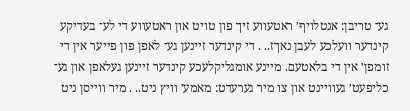גע־ טריבן: אנטלויף׳ ראטעװע זיך פון טויט און ראטעװע די לע־ בעדיקע קינדער װעלכע לעבן נאךז.. . די קינדער זײנען גע־ לאפן פון פײער אין די זומפן׳ אין די בלאטעם. מײנע אומגליקלעכע קינדער זײנען געלאפן און גע־ כליפעט׳ געװײנט און צו מיר גערעדט: מאמע׳ װיץ ניט.. . מיר װײסן ניט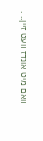װאם מיט אונדז װעט זײן.. .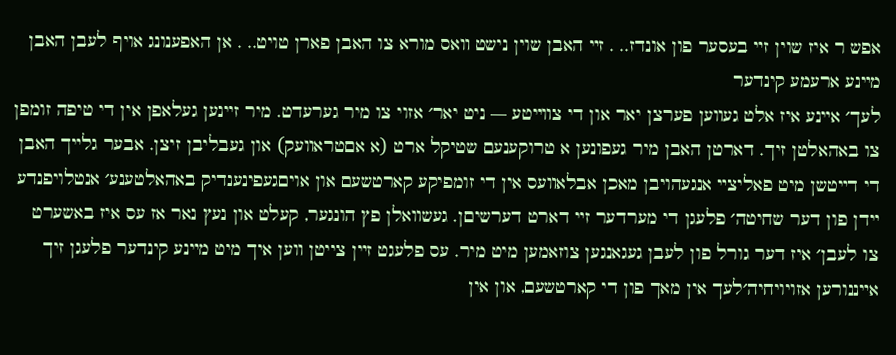אפש ר איז שוין זײ בעסער פון אונדז.. . זײ האבן שוין נישט װאס מורא צו האבן פארן טויט.. . אן האפענונג אויף לעבן האבן מײנע ארעמע קינדער
לעך׳ אײנע איז אלט געװען פערצן יאר און די צװײטע — ניט יאר׳ אזוי צו מיר גערעדט. מיר זײנען געלאפן אין די טיפה זומפן צו באהאלטן זיך. דארטן האבן מיר געפונען א טרוקענעם שטיקל ארט (א אםטראװעק) און געבליבן זיצן. אבער גלײך האבן די דײטשן מיט פאליצײ אנגעהויבן מאכן אבלאװעס אין די זומפיקע קארטשעם און אויםגעפינענדיק באהאלטענע׳ אנטלויפנדע ײדן פון דער שחיטה׳ פלעגן די מערדער זײ דארט דערשיםן. געשװאלן פץ הונגער, קעלט און נעץ נאר אז עס איז באשערט צו לעבן׳ איז דער גורל פון לעבן געגאנגען צוזאמען מיט מיר. עס פלעגט זײן צייטן װען איך מיט מײנע קינדער פלעגן זיך אײננורען אזויויחיה׳לעך אין מאך פון די קארטשעם, און אין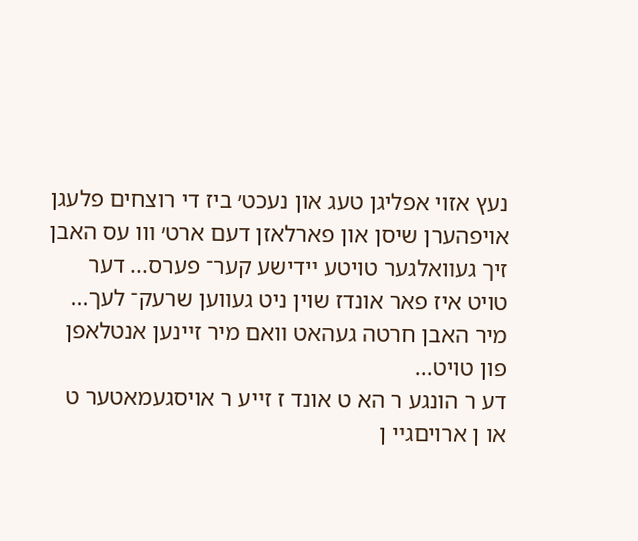נעץ אזוי אפליגן טעג און נעכט׳ ביז די רוצחים פלעגן אויפהערן שיסן און פארלאזן דעם ארט׳ װו עס האבן זיך געװאלגער טויטע ײדישע קער־ פערס... דער טויט איז פאר אונדז שוין ניט געװען שרעק־ לעך... מיר האבן חרטה געהאט װאם מיר זײנען אנטלאפן פון טויט...
דע ר הונגע ר הא ט אונד ז זײע ר אויסגעמאטער ט או ן ארויםגײ ן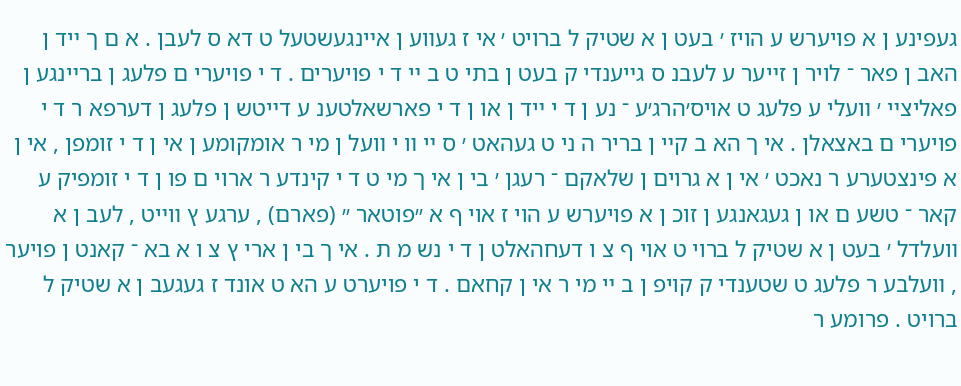געפינע ן א פויערש ע הויז ׳ בעט ן א שטיק ל ברויט ׳ אי ז געװע ן אײנגעשטעל ט דא ס לעבן . א ם ך ײד ן האב ן פאר ־ לויר ן זײער ע לעבנ ס גײענדי ק בעט ן בתי ט ב ײ ד י פויערים . ד י פויערי ם פלעג ן ברײנגע ן פאליצײ ׳ װעלי ע פלעג ט אויס׳הרג׳ע ־ נע ן ד י ײד ן או ן ד י פארשאלטענ ע דײטש ן פלעג ן דערפא ר ד י פויערי ם באצאלן . אי ך הא ב קײ ן בריר ה ני ט געהאט ׳ ס ײ װ י װעל ן מי ר אומקומע ן אי ן ד י זומפן , אי ן א פינצטערע ר נאכט ׳ אי ן א גרוים ן שלאקם ־ רעגן ׳ בי ן אי ך מי ט ד י קינדע ר ארוי ם פו ן ד י זומפיק ע קאר ־ טשע ם או ן געגאנגע ן זוכ ן א פויערש ע הוי ז אוי ף א ״פוטאר ״ (פארם) , ערגע ץ װײט , לעב ן א װעלדל ׳ בעט ן א שטיק ל ברוי ט אוי ף צ ו דעחהאלט ן ד י נש מ ת . אי ך בי ן ארי ץ צ ו א בא ־ קאנט ן פויער , װעלבע ר פלעג ט שטענדי ק קויפ ן ב ײ מי ר אי ן קחאם . ד י פויערט ע הא ט אונד ז געגעב ן א שטיק ל ברויט . פרומע ר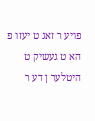פויע ר זאג ט יעזו פ הא ט געשיק ט היטלער ן דע ר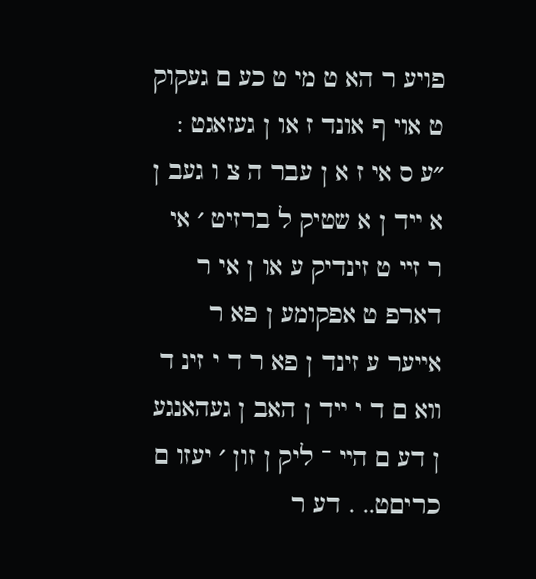פויע ר הא ט מי ט כע ם געקוק ט אוי ף אונד ז או ן געזאגט : ״ע ס אי ז א ן עבר ה צ ו געב ן א ײד ן א שטיק ל ברזיט ׳ אי ר זײ ט זינדיק ע או ן אי ר דארפ ט אפקומע ן פא ר אײער ע זינד ן פא ר ד י זינ ד װא ם ד י ײד ן האב ן געהאנגע ן דע ם הײ ־ ליק ן זון ׳ יעזו ם כריםט.. . דע ר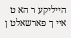הײליקע ר הא ט אײ ך פארשאלט ן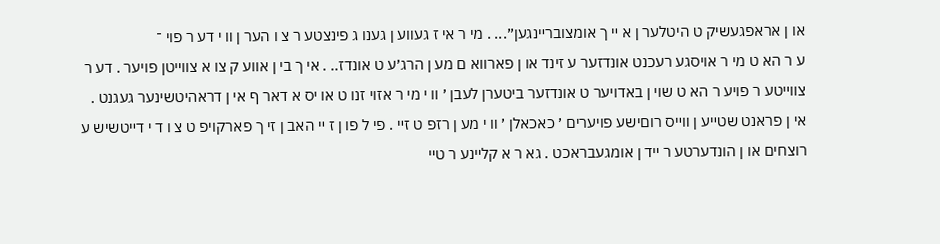או ן אראפגעשיק ט היטלער ן א ײ ך אומצוברײנגען״... . מי ר אי ז געװע ן גענו ג פינצטע ר צ ו הער ן װ י דע ר פוי ־
ע ר הא ט מי ר אויסגע רעכנט אונדזער ע זינד או ן פארװא ם מע ן הרג׳ע ט אונדז.. . אי ך בי ן אװע ק צו א צװײטן פויער . דע ר צװײטע ר פויע ר הא ט שוי ן באדויער ט אונדזער ביטערן לעבן ׳ װ י מי ר אזוי זנו ט או יס א דאר ף אי ן דראהיטשינער געגנט . אי ן פראנט שטײע ן װײס רוםישע פויערים ׳ כאכאלן ׳ װ י מע ן רזפ ט זײ . פי ל פו ן ז ײ האב ן זי ך פארקויפ ט צ ו ד י דײטשיש ע רוצחים או ן הונדערטע ר ײד ן אומגעבראכט . גא ר א קלײנע ר טײ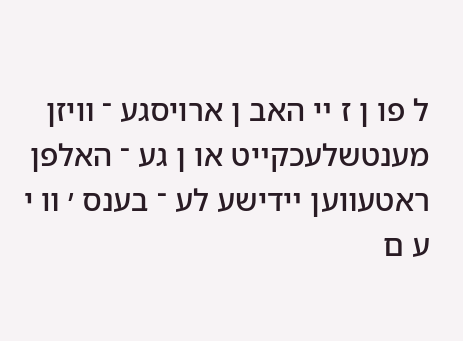ל פו ן ז ײ האב ן ארויסגע ־ װיזן מענטשלעכקײט או ן גע ־ האלפן ראטעװען ײדישע לע ־ בענס ׳ װ י ע ם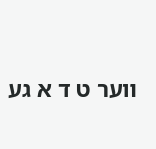װער ט ד א גע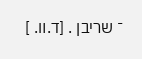־ שריבן . [ד.װ. ]